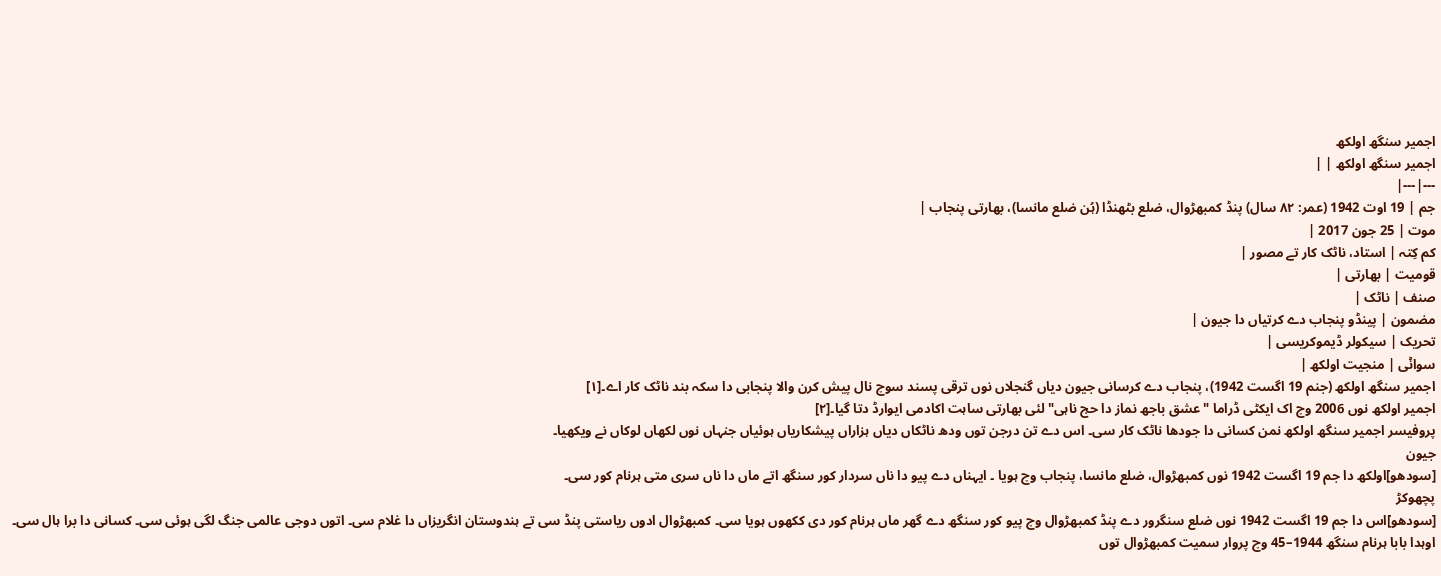اجمیر سنگھ اولکھ
اجمیر سنگھ اولکھ | |
---|---|
جم | 19 اوت 1942 (عمر: ۸۲ سال) پنڈ کمبھڑوال، ضلع بٹھنڈا (ہُن ضلع مانسا)، بھارتی پنجاب |
موت | 25 جون 2017 |
کم کِتہ | استاد، ناٹک کار تے مصور |
قومیت | بھارتی |
صنف | ناٹک |
مضمون | پینڈو پنجاب دے کرتیاں دا جیون |
تحریک | سیکولر ڈیموکریسی |
سواݨی | منجیت اولکھ |
اجمیر سنگھ اولکھ (جنم 19 اگست 1942)، پنجاب دے کرسانی جیون دیاں گنجلاں نوں ترقی پسند سوچ نال پیش کرن والا پنجابی دا سکہ بند ناٹک کار اے۔[۱]
اجمیر اولکھ نوں 2006 وچ اک ایکٹی ڈراما "عشق باجھ نماز دا حج ناہی" لئی بھارتی ساہت اکادمی ایوارڈ دتا گیا۔[۲]
پروفیسر اجمیر سنگھ اولکھ نمن کسانی دا جودھا ناٹک کار سی۔ اس دے تن درجن توں ودھ ناٹکاں دیاں ہزاراں پیشکاریاں ہوئیاں جنہاں نوں لکھاں لوکاں نے ویکھیا۔
جیون
[سودھو]اولکھ دا جم 19 اگست 1942 نوں کمبھڑوال، ضلع مانسا، پنجاب وچ ہویا ۔ ایہناں دے پیو دا ناں سردار کور سنگھ اتے ماں دا ناں سری متی ہرنام کور سی۔
پچھوکڑ
[سودھو]اس دا جم 19 اگست 1942 نوں ضلع سنگرور دے پنڈ کمبھڑوال وچ پیو کور سنگھ دے گھر ماں ہرنام کور دی ککھوں ہویا سی۔ کمبھڑوال ادوں ریاستی پنڈ سی تے ہندوستان انگریزاں دا غلام سی۔ اتوں دوجی عالمی جنگ لگی ہوئی سی۔ کسانی دا برا ہال سی۔ اوہدا بابا ہرنام سنگھ 1944–45 وچ پروار سمیت کمبھڑوال توں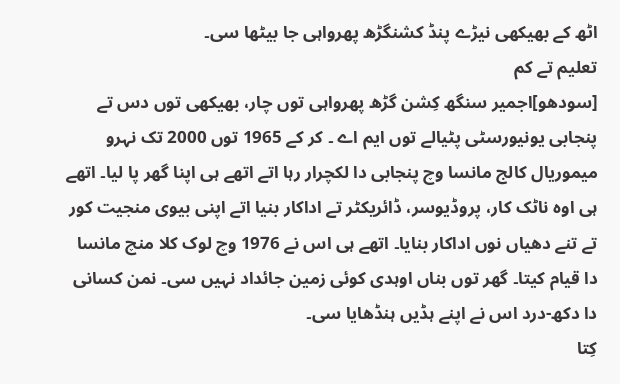اٹھ کے بھیکھی نیڑے پنڈ کشنگڑھ پھرواہی جا بیٹھا سی۔
تعلیم تے کم
[سودھو]اجمیر سنگھ کِشن گڑھ پھرواہی توں چار، بھیکھی توں دس تے پنجابی یونیورسٹی پٹیالے توں ایم اے ۔ کر کے 1965 توں 2000 تک نہرو میموریال کالج مانسا وچ پنجابی دا لکچرار رہا اتے اتھے ہی اپنا گھر پا لیا۔ اتھے ہی اوہ ناٹک کار، پروڈیوسر، ڈائریکٹر تے اداکار بنیا اتے اپنی بیوی منجیت کور تے تنے دھیاں نوں اداکار بنایا۔ اتھے ہی اس نے 1976 وچ لوک کلا منچ مانسا دا قیام کیتا۔ گھر توں بناں اوہدی کوئی زمین جائداد نہیں سی۔ نمن کسانی دا دکھ-درد اس نے اپنے ہڈیں ہنڈھایا سی۔
کِتا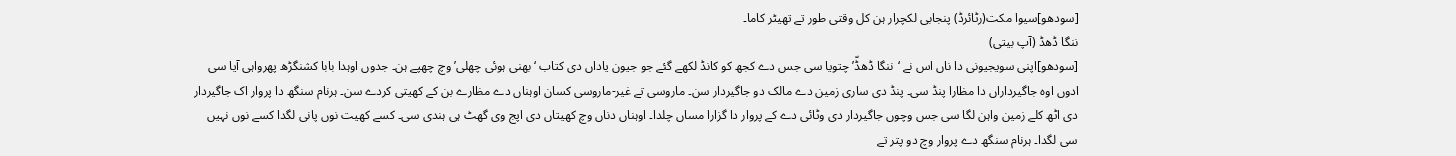[سودھو]سیوا مکت(رٹائرڈ) پنجابی لکچرار ہن کل وقتی طور تے تھیٹر کاما۔
ننگا ڈھڈ (آپ بیتی)
[سودھو]اپنی سویجیونی دا ناں اس نے ‘ننگا ڈھڈّ’ چتویا سی جس دے کجھ کو کانڈ لکھے گئے جو جیون یاداں دی کتاب ‘بھنی ہوئی چھلی’ وچ چھپے ہن۔ جدوں اوہدا بابا کشنگڑھ پھرواہی آیا سی ادوں اوہ جاگیرداراں دا مظارا پنڈ سی۔ پنڈ دی ساری زمین دے مالک دو جاگیردار سن۔ ماروسی تے غیر-ماروسی کسان اوہناں دے مظارے بن کے کھیتی کردے سن۔ ہرنام سنگھ دا پروار اک جاگیردار دی اٹھ کلے زمین واہن لگا سی جس وچوں جاگیردار دی وٹائی دے کے پروار دا گزارا مساں چلدا۔ اوہناں دناں وچ کھیتاں دی اپج وی گھٹ ہی ہندی سی۔ کسے کھیت نوں پانی لگدا کسے نوں نہیں سی لگدا۔ ہرنام سنگھ دے پروار وچ دو پتر تے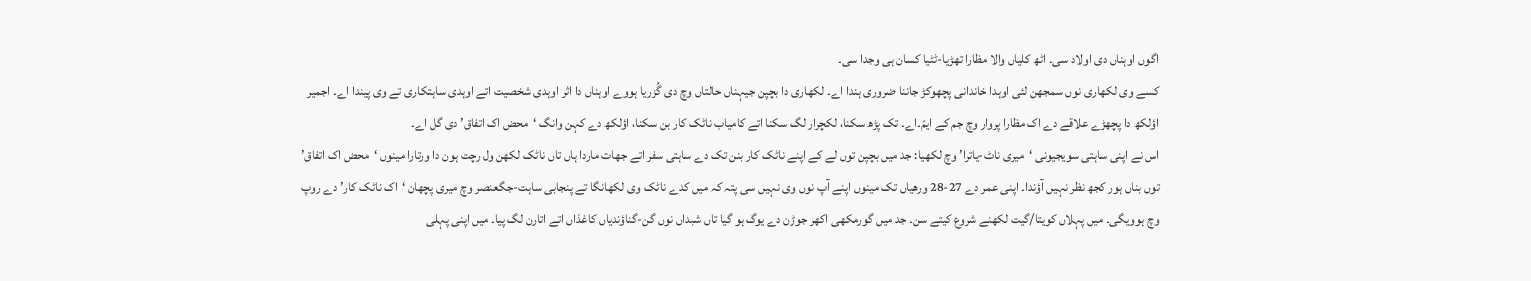اگوں اوہناں دی اولاد سی۔ اٹھ کلیاں والا مظارا تھڑیا-ٹٹیا کسان ہی وجدا سی۔
کسے وی لکھاری نوں سمجھن لئی اوہدا خاندانی پچھوکڑ جاننا ضروری ہندا اے۔ لکھاری دا بچپن جیہناں حالتاں وچ دی گُزریا ہووے اوہناں دا اثر اوہدی شخصیت اتے اوہدی ساہتکاری تے وی پیندا اے۔ اجمیر اؤلکھ دا پچھڑے علاقے دے اک مظارا پروار وچ جم کے ایمّ۔اے۔ تک پڑھ سکنا، لکچرار لگ سکنا اتے کامیاب ناٹک کار بن سکنا، اؤلکھ دے کہن وانگ ‘محض اک اتفاق’ دی گل اے۔
اس نے اپنی ساہتی سویجیونی ‘میری ناٹ-یاترا’ وچ لکھیا: جد میں بچپن توں لے کے اپنے ناٹک کار بنن تک دے ساہتی سفر اتے جھات ماردا ہاں تاں ناٹک لکھن ول رچت ہون دا ورتارا مینوں ‘محض اک اتفاق’ توں بناں ہور کجھ نظر نہیں آؤندا۔ اپنی عمر دے 27-28 ورھیاں تک مینوں اپنے آپ نوں وی نہیں سی پتہ کہ میں کدے ناٹک وی لکھانگا تے پنجابی ساہت-جگعنصر وچ میری پچھان ‘اک ناٹک کار’ دے روپ وچ ہوویگی۔ میں پہلاں کویتا/گیت لکھنے شروع کیتے سن۔ جد میں گورمکھی اکھر جوڑن دے یوگ ہو گیا تاں شبداں نوں گن-گناؤندیاں کاغذاں اتے اتارن لگ پیا۔ میں اپنی پہلی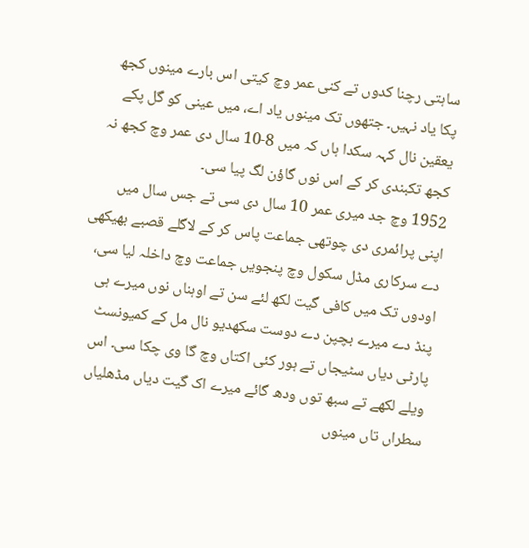ساہتی رچنا کدوں تے کنی عمر وچ کیتی اس بارے مینوں کجھ پکا یاد نہیں۔ جتھوں تک مینوں یاد اے، میں عینی کو گل پکے یعقین نال کہہ سکدا ہاں کہ میں 8-10 سال دی عمر وچ کجھ نہ کجھ تکبندی کر کے اس نوں گاؤن لگ پیا سی۔
1952 وچ جد میری عمر 10 سال دی سی تے جس سال میں اپنی پرائمری دی چوتھی جماعت پاس کر کے لاگلے قصبے بھیکھی دے سرکاری مڈل سکول وچ پنجویں جماعت وچ داخلہ لیا سی، اودوں تک میں کافی گیت لکھ لئے سن تے اوہناں نوں میرے ہی پنڈ دے میرے بچپن دے دوست سکھدیو نال مل کے کمیونسٹ پارٹی دیاں سٹیجاں تے ہور کئی اکتاں وچ گا وی چکا سی۔ اس ویلے لکھے تے سبھ توں ودھ گائے میرے اک گیت دیاں مڈھلیاں سطراں تاں مینوں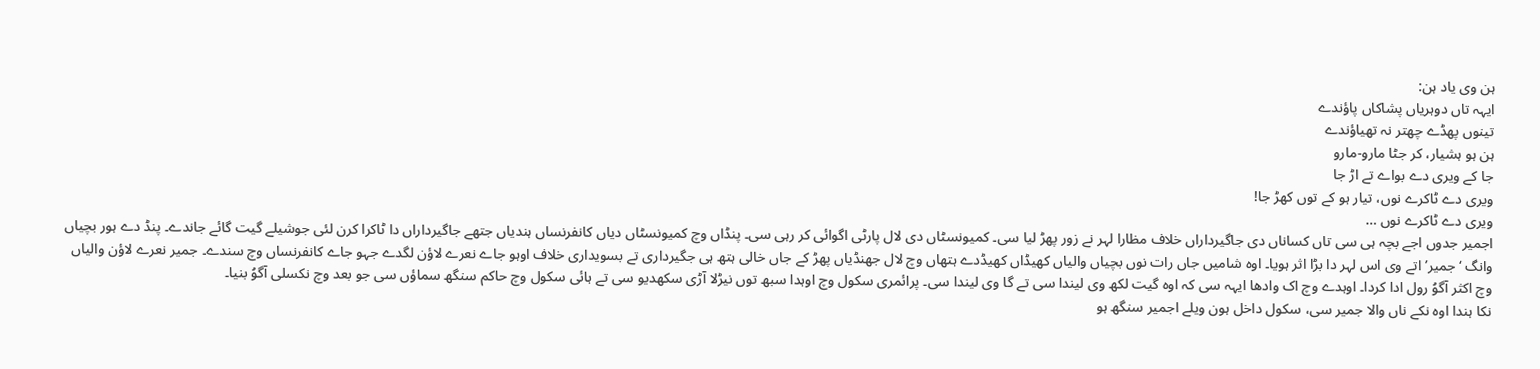ہن وی یاد ہن:
ایہہ تاں دوہریاں پشاکاں پاؤندے
تینوں پھڈے چھتر نہ تھیاؤندے
ہن ہو ہشیار، کر جٹا مارو-مارو
جا کے ویری دے بواے تے اڑ جا
ویری دے ٹاکرے نوں، تیار ہو کے توں کھڑ جا!
ویری دے ٹاکرے نوں …
اجمیر جدوں اجے بچہ ہی سی تاں کساناں دی جاگیرداراں خلاف مظارا لہر نے زور پھڑ لیا سی۔ کمیونسٹاں دی لال پارٹی اگوائی کر رہی سی۔ پنڈاں وچ کمیونسٹاں دیاں کانفرنساں ہندیاں جتھے جاگیرداراں دا ٹاکرا کرن لئی جوشیلے گیت گائے جاندے۔ پنڈ دے ہور بچیاں وانگ ‘جمیر’ اتے وی اس لہر دا بڑا اثر ہویا۔ اوہ شامیں جاں رات نوں بچیاں والیاں کھیڈاں کھیڈدے ہتھاں وچ لال جھنڈیاں پھڑ کے جاں خالی ہتھ ہی جگیرداری تے بسویداری خلاف اوہو جاے نعرے لاؤن لگدے جہو جاے کانفرنساں وچ سندے۔ جمیر نعرے لاؤن والیاں وچ اکثر آگوُ رول ادا کردا۔ اوہدے وچ اک وادھا ایہہ سی کہ اوہ گیت لکھ وی لیندا سی تے گا وی لیندا سی۔ پرائمری سکول وچ اوہدا سبھ توں نیڑلا آڑی سکھدیو سی تے ہائی سکول وچ حاکم سنگھ سماؤں سی جو بعد وچ نکسلی آگوُ بنیا۔
نکا ہندا اوہ نکے ناں والا جمیر سی، سکول داخل ہون ویلے اجمیر سنگھ ہو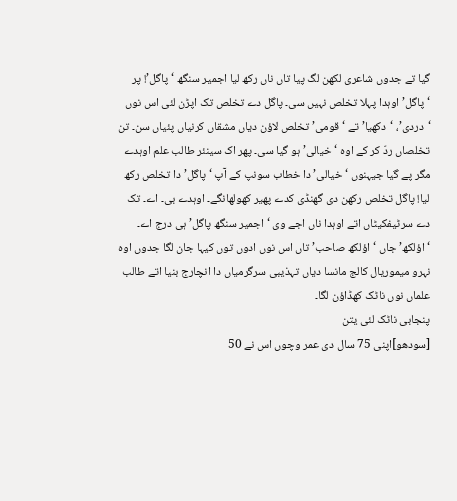گیا تے جدوں شاعری لکھن لگ پیا تاں ناں رکھ لیا اجمیر سنگھ ‘پاگل’! پر ‘پاگل’ اوہدا پہلا تخلص نہیں سی۔ پاگل دے تخلص تک اپڑن لئی اس نوں ‘دردی’، ‘دکھیا’ تے ‘قومی’ تخلص لاؤن دیاں مشقاں کرنیاں پئیاں سن۔ تن تخلصاں ردّ کر کے اوہ ‘خیالی’ ہو گیا سی۔ پھر اک سینئر طالب علم اوہدے مگر پے گیا جیہنوں ‘خیالی’ دا خطاب سونپ کے آپ ‘پاگل’ دا تخلص رکھ لیا! پاگل تخلص رکھن دی گھنڈی کدے پھیر کھولھانگے۔ اوہدے بی۔ اے۔ تک دے سرٹیفکیٹاں اتے اوہدا ناں اجے وی ‘اجمیر سنگھ پاگل’ ہی درج اے۔ ‘اؤلکھ’ جاں ‘اؤلکھ صاحب’ تاں اس نوں ادوں توں کیہا جان لگا جدوں اوہ نہرو میموریال کالج مانسا دیاں تہذیبی سرگرمیاں دا انچارج بنیا اتے طالب علماں نوں ناٹک کھڈاؤن لگا۔
پنجابی ناٹک لئی یتن
[سودھو]اپنی 75 سال دی عمر وچوں اس نے 50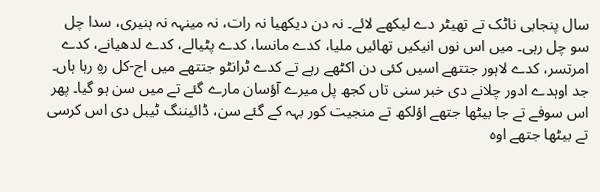سال پنجابی ناٹک تے تھیٹر دے لیکھے لائے۔ نہ دن دیکھیا نہ رات، نہ مینہہ نہ ہنیری، سدا چل سو چل رہی۔ میں اس نوں انیکیں تھائیں ملیا، کدے مانسا، کدے پٹیالے، کدے لدھیانے، کدے امرتسر، کدے لاہور جتتھے اسیں کئی دن اکٹھے رہے تے کدے ٹرانٹو جتتھے میں اج-کل رہِ رہا ہاں۔ جد اوہدے ادور چلانے دی خبر سنی تاں کجھ پل میرے آؤسان مارے گئے تے میں سن ہو گیا۔ پھر اس سوفے تے جا بیٹھا جتھے اؤلکھ تے منجیت کور بہہ کے گئے سن، ڈائیننگ ٹیبل دی اس کرسی تے بیٹھا جتھے اوہ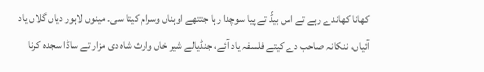کھانا کھاندے رہے تے اس بیڈّ تے پیا سوچدا رہا جتتھے اوہناں وسرام کیتا سی۔ مینوں لاہور دیاں گلاں یاد آئیاں، ننکانہ صاحب دے کیتے فلسفہ یاد آئے، جنڈیالے شیر خاں وارث شاہ دی مزار تے ساڈا سجدہ کرنا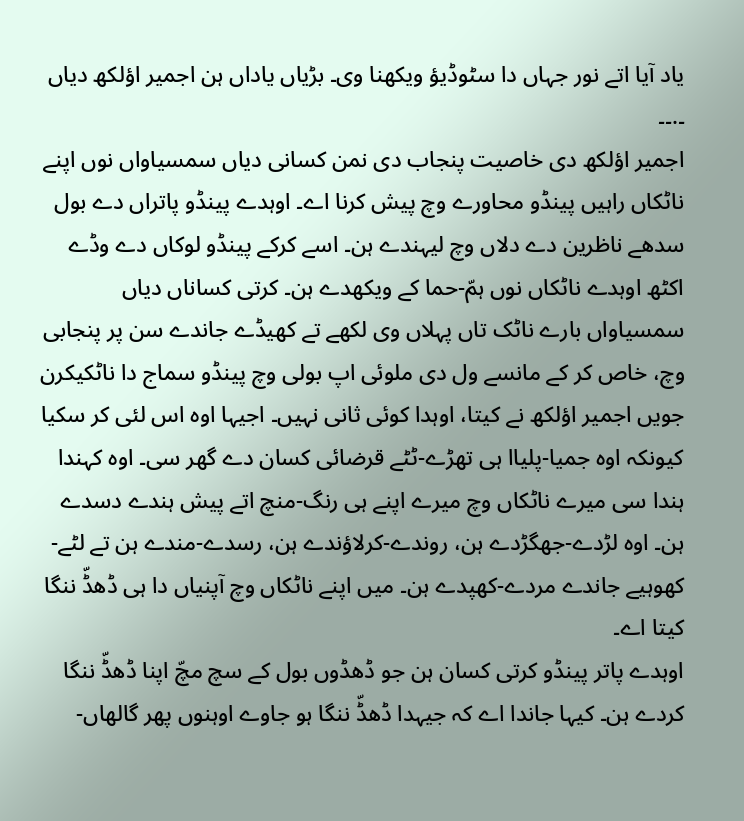یاد آیا اتے نور جہاں دا سٹوڈیؤ ویکھنا وی۔ بڑیاں یاداں ہن اجمیر اؤلکھ دیاں ۔.۔۔
اجمیر اؤلکھ دی خاصیت پنجاب دی نمن کسانی دیاں سمسیاواں نوں اپنے ناٹکاں راہیں پینڈو محاورے وچ پیش کرنا اے۔ اوہدے پینڈو پاتراں دے بول سدھے ناظرین دے دلاں وچ لیہندے ہن۔ اسے کرکے پینڈو لوکاں دے وڈے اکٹھ اوہدے ناٹکاں نوں ہمّ-حما کے ویکھدے ہن۔ کرتی کساناں دیاں سمسیاواں بارے ناٹک تاں پہلاں وی لکھے تے کھیڈے جاندے سن پر پنجابی وچ، خاص کر کے مانسے ول دی ملوئی اپ بولی وچ پینڈو سماج دا ناٹکیکرن جویں اجمیر اؤلکھ نے کیتا، اوہدا کوئی ثانی نہیں۔ اجیہا اوہ اس لئی کر سکیا کیونکہ اوہ جمیا-پلیاا ہی تھڑے-ٹٹے قرضائی کسان دے گھر سی۔ اوہ کہندا ہندا سی میرے ناٹکاں وچ میرے اپنے ہی رنگ-منچ اتے پیش ہندے دسدے ہن۔ اوہ لڑدے-جھگڑدے ہن، روندے-کرلاؤندے ہن، رسدے-مندے ہن تے لٹے-کھوہیے جاندے مردے-کھپدے ہن۔ میں اپنے ناٹکاں وچ آپنیاں دا ہی ڈھڈّ ننگا کیتا اے۔
اوہدے پاتر پینڈو کرتی کسان ہن جو ڈھڈوں بول کے سچ مچّ اپنا ڈھڈّ ننگا کردے ہن۔ کیہا جاندا اے کہ جیہدا ڈھڈّ ننگا ہو جاوے اوہنوں پھر گالھاں-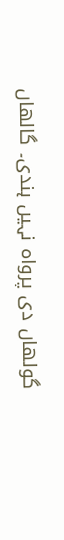گولھاں دی پرواہ نہیں ہندی۔ گالھاں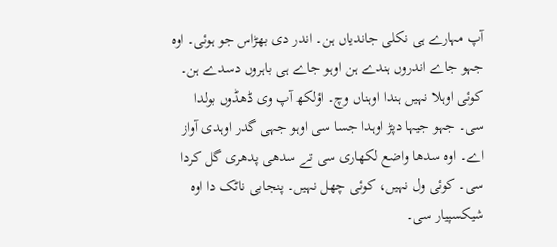آپ مہارے ہی نکلی جاندیاں ہن۔ اندر دی بھڑاس جو ہوئی۔ اوہ جہو جاے اندروں ہندے ہن اوہو جاے ہی باہروں دسدے ہن۔ کوئی اوہلا نہیں ہندا اوہناں وچ۔ اؤلکھ آپ وی ڈھڈوں بولدا سی۔ جہو جیہا دپڑ اوہدا جسا سی اوہو جہی گدر اوہدی آواز اے۔ اوہ سدھا واضع لکھاری سی تے سدھی پدھری گل کردا سی۔ کوئی ول نہیں، کوئی چھل نہیں۔ پنجابی ناٹک دا اوہ شیکسپیار سی۔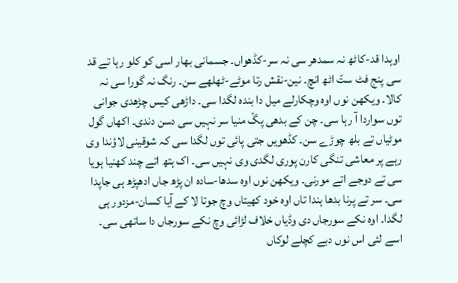اوہدا قد-کاٹھ نہ سمدھر سی نہ سر-کڈھواں۔ جسمانی بھار اسی کو کلو رہا تے قد سی پنج فٹ ستّ اٹھ انچ۔ نین-نقش رتا موٹے-ٹھلھے سن۔ رنگ نہ گورا سی نہ کالا۔ ویکھن نوں اوہ وچکارلے میل دا بندہ لگدا سی۔ داڑھی کیس چڑھدی جوانی توں سواردا آ رہا سی۔ چن کے بدھی پگّ منیا سر نہیں سی دسن دندی۔ اکھاں گول موٹیاں تے بلھ چوڑے سن۔ کڈھویں جتی پائی توں لگدا سی کہ شوقینی لاؤندا وی رہے پر معاشی تنگی کارن پوری لگدی وی نہیں سی۔ اک ہتھ اتے چند کھنیا ہویا سی تے دوجے اتے مورنی۔ ویکھن نوں اوہ سدھا-سادہ ان پڑھ جاں ادھپڑھ ہی جاپدا سی۔ سر تے پرنا بدھا ہندا تاں اوہ خود کھیتاں وچ جوتا لا کے آیا کسان-مزدور ہی لگدا۔ اوہ نکے سورجاں دی وڈیاں خلاف لڑائی وچ نکے سورجاں دا ساتھی سی۔ اسے لئی اس نوں دبے کچلے لوکاں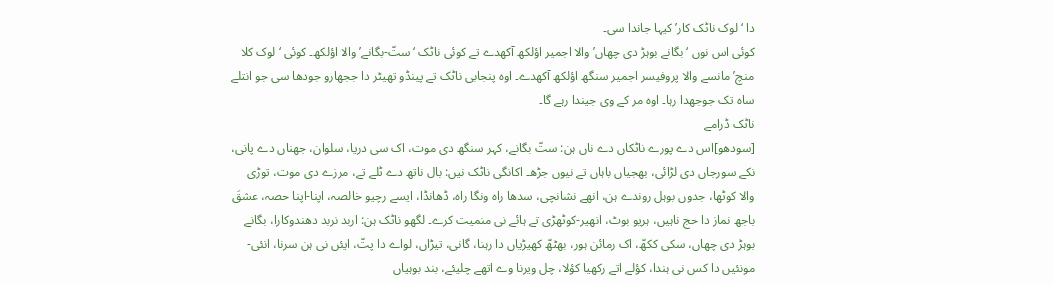دا ‘لوک ناٹک کار’ کیہا جاندا سی۔
کوئی اس نوں ‘بگانے بوہڑ دی چھاں’ والا اجمیر اؤلکھ آکھدے تے کوئی ناٹک ‘ستّ-بگانے’ والا اؤلکھ۔ کوئی ‘لوک کلا منچ’ مانسے والا پروفیسر اجمیر سنگھ اؤلکھ آکھدے۔ اوہ پنجابی ناٹک تے پینڈو تھیٹر دا ججھارو جودھا سی جو انتلے ساہ تک جوجھدا رہا۔ اوہ مر کے وی جیندا رہے گا۔
ناٹک ڈرامے
[سودھو]اس دے پورے ناٹکاں دے ناں ہن: ستّ بگانے، کہر سنگھ دی موت، اک سی دریا، سلوان، جھناں دے پانی، نکے سورجاں دی لڑائی، بھجیاں باہاں تے نیوں جڑھ۔ اکانگی ناٹک نیں: بال ناتھ دے ٹلے تے، مرزے دی موت، توڑی والا کوٹھا، جدوں بوہل روندے ہن، انھے نشانچی، سدھا راہ ونگا راہ، ڈھانڈا، ایسے رچیو خالصہ، اپنا-اپنا حصہ، عشقَ باجھ نماز دا حج ناہیں، ہریو بوٹ، انھیر-کوٹھڑی تے ہائے نی منمیت کرے۔ لگھو ناٹک ہن: اربد نربد دھندوکارا، بگانے بوہڑ دی چھاں، سکی ککھّ، اک رمائن ہور، بھٹھّ کھیڑیاں دا رہنا، گانی، تیڑاں، لواے دا پتّ، ایئں نی ہن سرنا، انئی-مونئیں دا کس نی ہندا، کؤلے اتے رکھیا کؤلا، چل ویرنا وے اتھے چلیئے، بند بوہیاں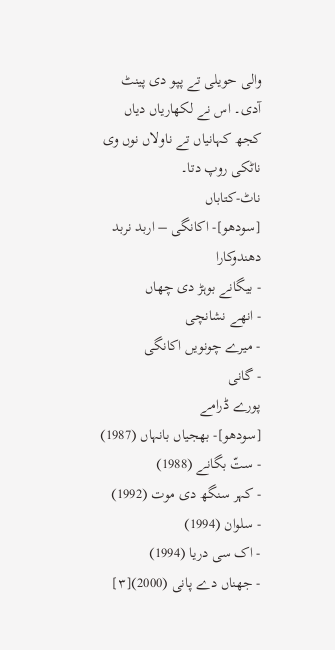والی حویلی تے پپو دی پینٹ آدی۔ اس نے لکھاریاں دیاں کجھ کہانیاں تے ناولاں نوں وی ناٹکی روپ دتا۔
ناٹ-کتاباں
[سودھو]- اکانگی – اربد نربد دھندوکارا
- بیگانے بوہڑ دی چھاں
- انھے نشانچی
- میرے چونویں اکانگی
- گانی
پورے ڈرامے
[سودھو]- بھجیاں بانہاں (1987)
- ستّ بگانے (1988)
- کہر سنگھ دی موت (1992)
- سلوان (1994)
- اک سی دریا (1994)
- جھناں دے پانی (2000)[۳]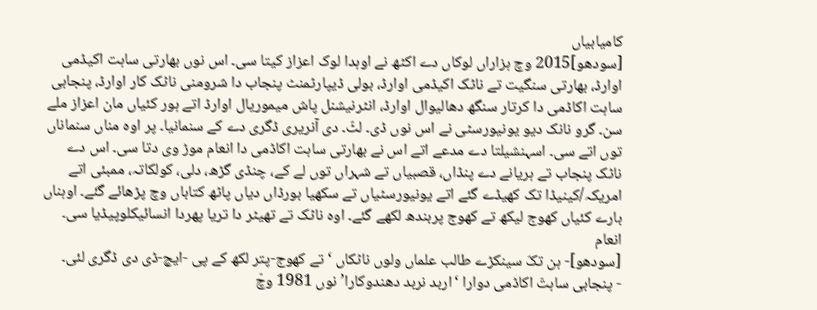کامیابیاں
[سودھو]2015 وچ ہزاراں لوکاں دے اکٹھ نے اوہدا لوک اعزاز کیتا سی۔ اس نوں بھارتی ساہت اکیڈمی اوارڈ، بھارتی سنگیت تے ناٹک اکیڈمی اوارڈ، بولی ڈیپارٹمنٹ پنجاب دا شرومنی ناٹک کار اوارڈ، پنجابی ساہت اکاڈمی دا کرتار سنگھ دھالیوال اوارڈ، انٹرنیشنل پاش میموریال اوارڈ اتے ہور کئیاں مان اعزاز ملے سن۔ گرو نانک دیو یونیورسٹی نے اس نوں ڈی۔ لٹّ۔ دی آنریری ڈگری دے کے سنمانیا۔ پر اوہ مناں سنماناں توں اتے سی۔ اسہنشیلتا دے مدعے اتے اس نے بھارتی ساہت اکاڈمی دا انعام موڑ وی دتا سی۔ اس دے ناٹک پنجاب تے ہریانے دے پنڈاں، قصبیاں تے شہراں توں لے کے، چنڈی گڑھ، دلی، کولکاتہ، ممبئی اتے امریکہ/کینیڈا تک کھیڈے گئے اتے یونیورسٹیاں تے سکھیا بورڈاں دیاں پاٹھ کتاباں وچ پڑھائے گئے۔ اوہناں بارے کئیاں کھوج لیکھ تے کھوج پربندھ لکھے گئے۔ اوہ ناٹک تے تھیٹر دا تریا پھردا انسائیکلوپیڈیا سی۔
انعام
[سودھو]- ہن تکّ سینکڑے طالب علماں ولوں ناٹکاں ‘تے کھوج-پتر لکھ کے پی -ایچ-ڈی دی ڈگری لئی۔
- پنجابی ساہتّ اکاڈمی دوارا ‘اربد نربد دھندوکارا’ نوں 1981 وچّ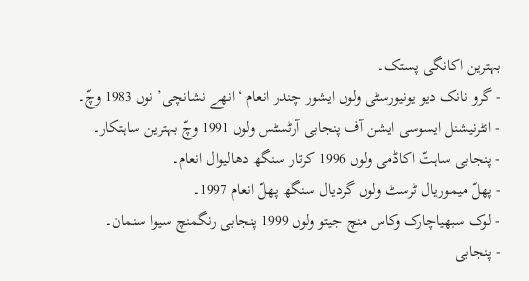بہترین اکانگی پستک۔
- گرو نانک دیو یونیورسٹی ولوں ایشور چندر انعام ‘انھے نشانچی’ نوں 1983 وچّ۔
- انٹرنیشنل ایسوسی ایشن آف پنجابی آرٹسٹس ولوں 1991 وچّ بہترین ساہتکار۔
- پنجابی ساہتّ اکاڈمی ولوں 1996 کرتار سنگھ دھالیوال انعام۔
- پھلّ میموریال ٹرسٹ ولوں گردیال سنگھ پھلّ انعام 1997۔
- لوک سبھیاچارک وکاس منچ جیتو ولوں 1999 پنجابی رنگمنچ سیوا سنمان۔
- پنجابی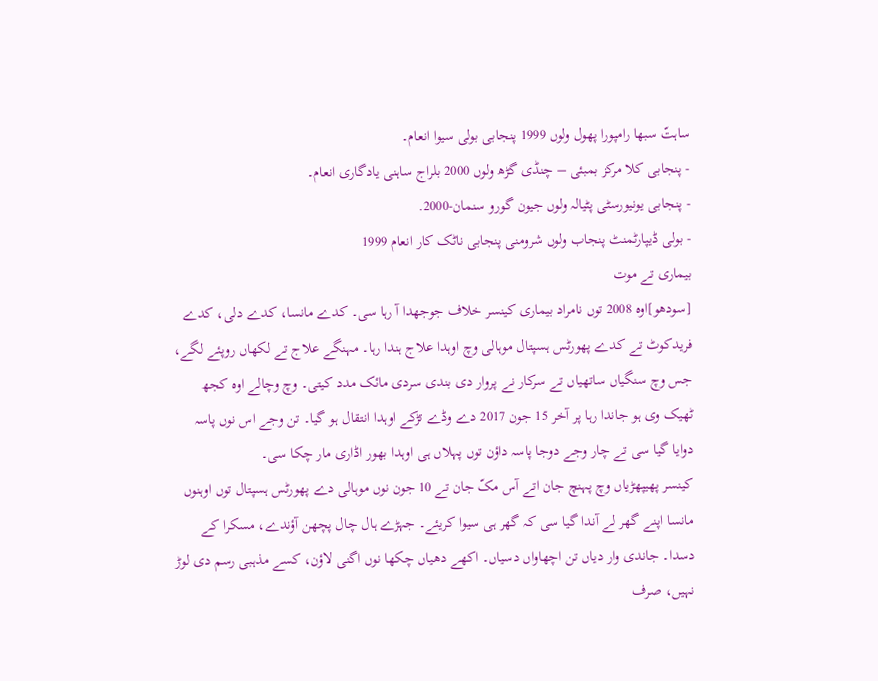ساہتّ سبھا رامپورا پھول ولوں 1999 پنجابی بولی سیوا انعام۔
- پنجابی کلا مرکز بمبئی – چنڈی گڑھ ولوں 2000 بلراج ساہنی یادگاری انعام۔
- پنجابی یونیورسٹی پٹیالہ ولوں جیون گورو سنمان-2000.
- بولی ڈیپارٹمنٹ پنجاب ولوں شرومنی پنجابی ناٹک کار انعام 1999
بیماری تے موت
[سودھو]اوہ 2008 توں نامراد بیماری کینسر خلاف جوجھدا آ رہا سی۔ کدے مانسا، کدے دلی، کدے فریدکوٹ تے کدے پھورٹس ہسپتال موہالی وچ اوہدا علاج ہندا رہا۔ مہنگے علاج تے لکھاں روپئے لگے، جس وچ سنگیاں ساتھیاں تے سرکار نے پروار دی بندی سردی مائک مدد کیتی۔ وچ وچالے اوہ کجھ ٹھیک وی ہو جاندا رہا پر آخر 15 جون 2017 دے وڈے تڑکے اوہدا انتقال ہو گیا۔ تن وجے اس نوں پاسہ دوایا گیا سی تے چار وجے دوجا پاسہ داؤن توں پہلاں ہی اوہدا بھور اڈاری مار چکا سی۔
کینسر پھیپھڑیاں وچ پہنچ جان اتے آس مکّ جان تے 10 جون نوں موہالی دے پھورٹس ہسپتال توں اوہنوں مانسا اپنے گھر لے آندا گیا سی کہ گھر ہی سیوا کریئے۔ جہڑے ہال چال پچھن آؤندے، مسکرا کے دسدا۔ جاندی وار دیاں تن اچھاواں دسیاں۔ اکھے دھیاں چکھا نوں اگنی لاؤن، کسے مذہبی رسم دی لوڑ نہیں، صرف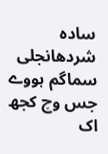سادہ شردھانجلی سماگم ہووے جس وچ کجھ اک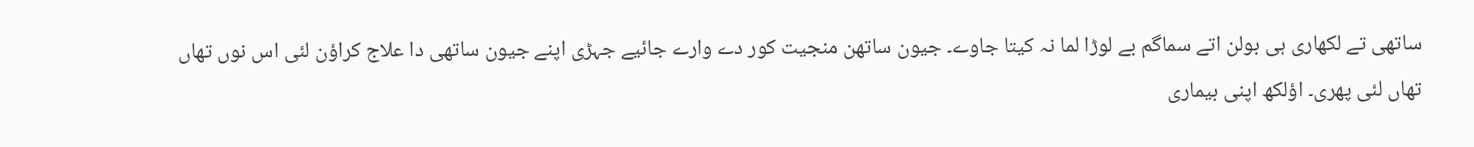ساتھی تے لکھاری ہی بولن اتے سماگم بے لوڑا لما نہ کیتا جاوے۔ جیون ساتھن منجیت کور دے وارے جائیے جہڑی اپنے جیون ساتھی دا علاج کراؤن لئی اس نوں تھاں تھاں لئی پھری۔ اؤلکھ اپنی بیماری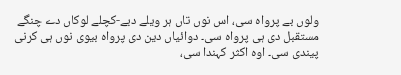ولوں بے پرواہ سی، اس نوں تاں ہر ویلے دبے-کچلے لوکاں دے چنگے مستقبل دی ہی پرواہ سی۔ دوائیاں دین دی پرواہ بیوی نوں ہی کرنی پیندی سی۔ اوہ اکثر کہندا سی،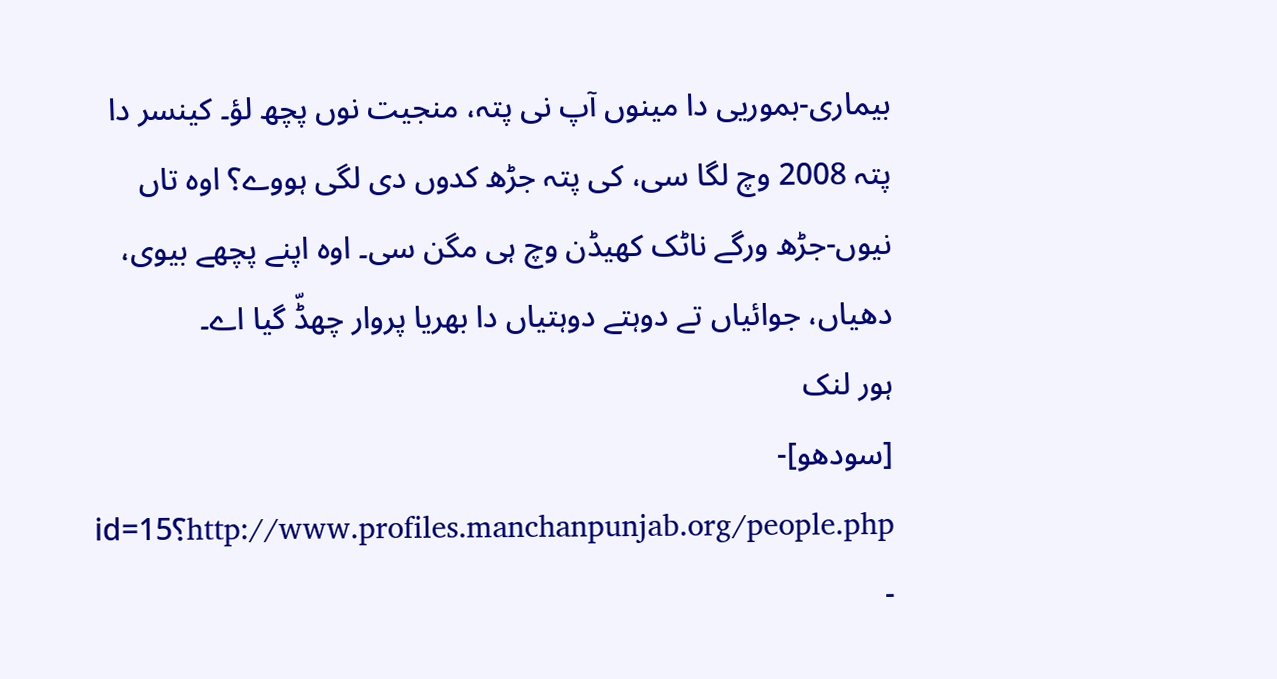بیماری-بموریی دا مینوں آپ نی پتہ، منجیت نوں پچھ لؤ۔ کینسر دا پتہ 2008 وچ لگا سی، کی پتہ جڑھ کدوں دی لگی ہووے؟ اوہ تاں نیوں-جڑھ ورگے ناٹک کھیڈن وچ ہی مگن سی۔ اوہ اپنے پچھے بیوی، دھیاں، جوائیاں تے دوہتے دوہتیاں دا بھریا پروار چھڈّ گیا اے۔
ہور لنک
[سودھو]- http://www.profiles.manchanpunjab.org/people.php؟id=15
-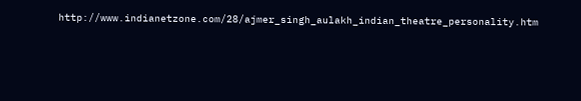http://www.indianetzone.com/28/ajmer_singh_aulakh_indian_theatre_personality.htm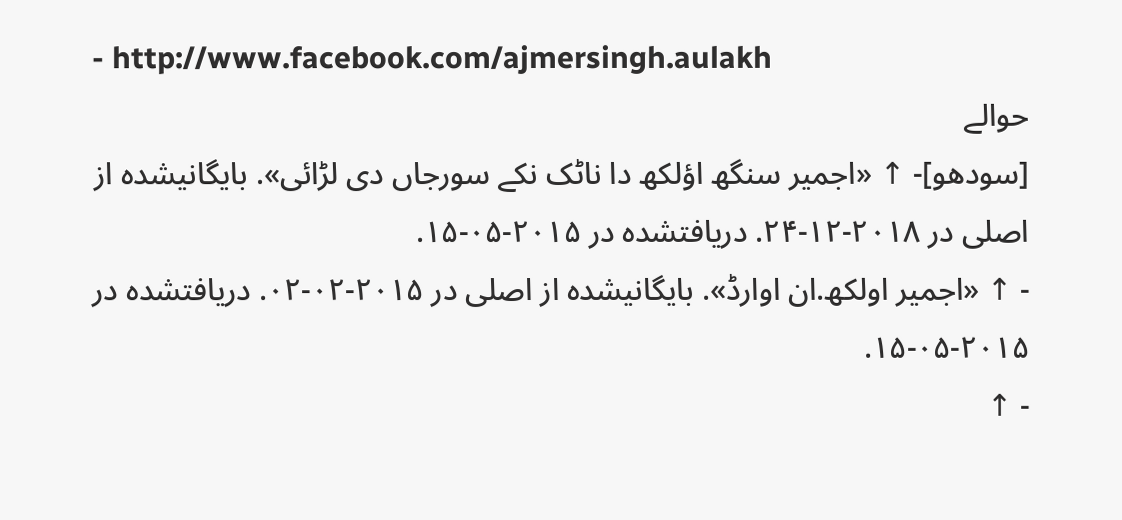- http://www.facebook.com/ajmersingh.aulakh
حوالے
[سودھو]- ↑ «اجمیر سنگھ اؤلکھ دا ناٹک نکے سورجاں دی لڑائی». بایگانیشده از اصلی در ۲۰۱۸-۱۲-۲۴. دریافتشده در ۲۰۱۵-۰۵-۱۵.
- ↑ «اجمیر اولکھ.ان اوارڈ». بایگانیشده از اصلی در ۲۰۱۵-۰۲-۰۲. دریافتشده در ۲۰۱۵-۰۵-۱۵.
- ↑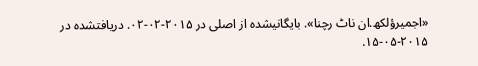«اجمیرؤلکھ.ان ناٹ رچنا». بایگانیشده از اصلی در ۲۰۱۵-۰۲-۰۲. دریافتشده در ۲۰۱۵-۰۵-۱۵.